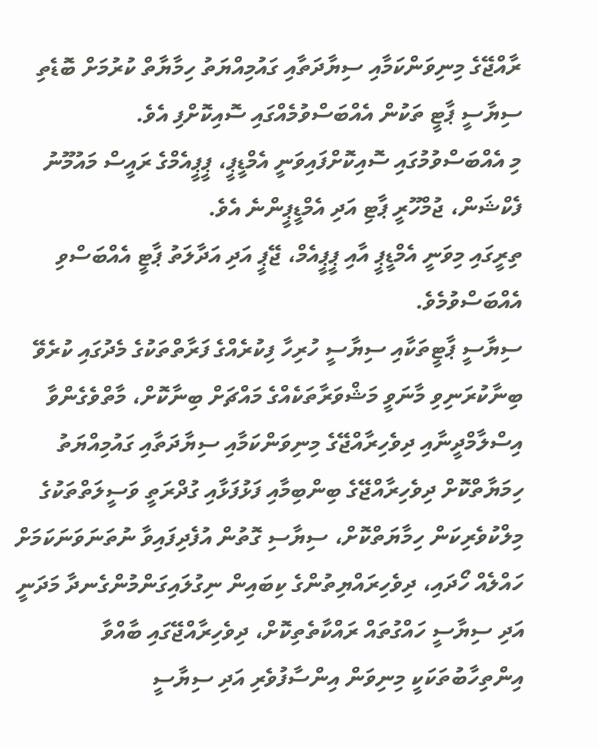ރާއްޖޭގެ މިނިވަންކަމާއި ސިޔާދަތާއި ގައުމިއްޔަތު ހިމާޔާތް ކުރުމަށް ބޮޑެތި ސިޔާސީ ޕާޓީ ތަކުން އެއްބަސްވުމެއްގައި ސޮއިކޮށްފި އެވެ.
މި އެއްބަސްވުމުގައި ސޮއިކޮށްފައިވަނީ އެމްޑީޕީ، ޕީޕީއެމްގެ ރައީސް މައުމޫނު ފެކްޝަން، ޖުމްހޫރީ ޕާޓި އަދި އެމްޑީޕީންނެ އެވެ.
ތިރީގައި މިވަނީ އެމްޑީޕީ އާއި ޕީޕީއެމް، ޖޭޕީ އަދި އަދާލަތު ޕާޓީ އެއްބަސްވި އެއްބަސްވުމެވެ.
ސިޔާސީ ޕާޓީތަކާއި ސިޔާސީ ހުރިހާ ފިކުރެއްގެ ފަރާތްތަކުގެ މެދުގައި ކުރެވޭ ބިނާކުރަނިވި މާނަވީ މަޝްވަރާތަކެއްގެ މައްޗަށް ބިނާކޮށް، މާތްވެގެންވާ އިސްލާމްދީނާއި ދިވެހިރާއްޖޭގެ މިނިވަންކަމާއި ސިޔާދަތާއި ގައުމިއްޔަތު ހިމަޔާތްކޮށް ދިވެހިރާއްޖޭގެ ބިންބިމާއި ފަޅުފަޅާއި ގުދްރަތީ ވަސީލަތްތަކުގެ މިލްކުވެރިކަން ހިމާޔަތްކޮށް، ސިޔާސި ގޮތުން އުފެދިފައިވާ ނުތަނަވަނަކަމަށް ހައްލެއް ހޯދައި، ދިވެހިރައްޔިތުންގެ ކިބައިން ނިގުލައިގަންމުންގެނދާ މަދަނީ އަދި ސިޔާސީ ހައްގުތައް ރައްކާތެތިކޮށް، ދިވެހިރާއްޖޭގައި ބާއްވާ އިންތިހާބުތަކަކީ މިނިވަން އިންސާފުވެރި އަދި ސިޔާސީ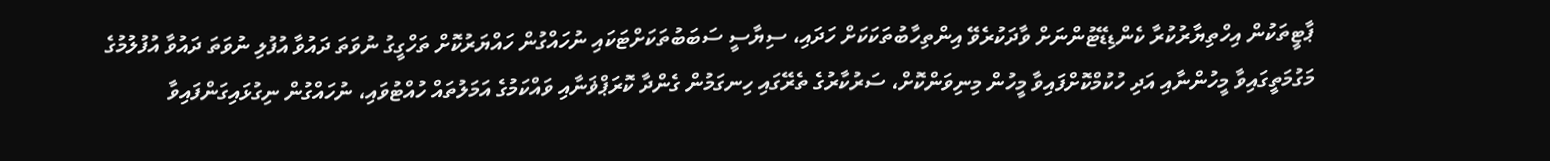ޕާޓީތަކުން އިހްތިޔާރުކުރާ ކެންޑިޑޭޓުންނަށް ވާދަކުރެވޭ އިންތިހާބުތަކަކަށް ހަދައި، ސިޔާސީ ސަބަބުތަކަށްޓަކައި ނުހައްގުން ހައްޔަރުކޮށް ތަހްގީގު ނުވަތަ ދައުވާ އުފުލި ނުވަތަ ދައުވާ އުފުލުމުގެ މަގުމަތީގައިވާ މީހުންނާއި އަދި ހުކުމްކޮށްފައިވާ މީހުން މިނިވަންކޮށް، ސަރުކާރުގެ ތެރޭގައި ހިނގަމުން ގެންދާ ކޮރަޕްޥަނާއި ވައްކަމުގެ އަމަލުތައް ހުއްޓުވައި، ނުހައްގުން ނިގުޅައިގަންފައިވާ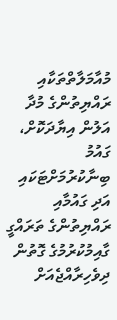މުއާމަލާތްތަކާއި ރައްޔިތުންގެ މުދާ އަލުން އިޔާދަކޮށް، ގައުމު ބިނާކުރުމަށްޓަކައި އަދި ގައުމާއި ރައްޔިތުންގެ ތަރައްގީ ގާއިމުކުރުމުގެ ގޮތުން ދިވެހިރާއްޖެއަށް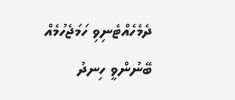ދެމެހެއްޓެނިވި ހަމަޖެހުމެއް ބޭނުންވީ ހިނދު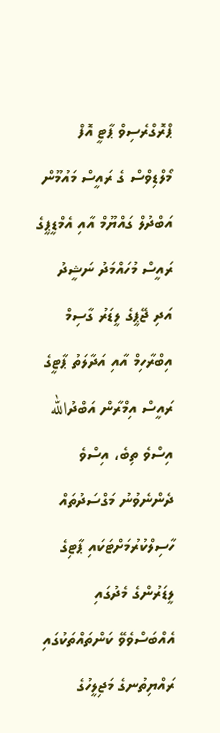ޕްރޮގްރެސިވް ޕާޓީ އޮފް މޯލްޑިވްސް ގެ ރައީސް މައުމޫން އަބްދުލް ގައްޔޫމް އާއި އެމްޑީޕީގެ ރައީސް މުހައްމަދު ނަޝީދު އަދި ޖޭޕީގެ ލީޑަރު ގާސިމް އިބްރާހިމް އާއި އަދާލަތު ޕާޓީގެ ރައީސް އިމްރާން އަބްދުالله އިސްވެ ތިބެ، އިސްވެ ދެންނެވުނު މަގްސަދުތައް ހާސިލްކުރުމަށްޓަކައި ޕާޓިގެ ލީޑަރުންގެ މެދުގައި އެއްބަސްވެވޭ ކަންތައްތަކުގައި ރައްޔިތުނގެ މަޖިލީހުގެ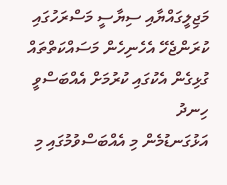މަޖިލީގައްޔާއި ސިޔާސީ މަސްރަހުގައި ކުރަންޖެހޭ އެހެނިހެން މަސައްކަތްތައް ގުޅިގެން އެކުގައި ކުރުމަށް އެއްބަސްވީ ހިނދު
އަޅުގަނޑުމެން މި އެއްބަސްވުމުގައި މި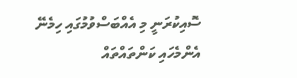ސޮއިކުރަނީ މި އެއްބަސްވުމުގައި ހިމެނޭ އެންމެހައި ކަންތައްތައް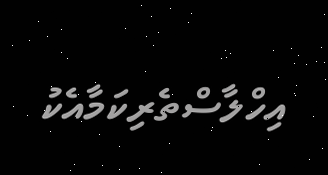އިހްލާސްތެރިކަމާއެކު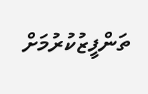ތަންފީޒުކުރުމަށް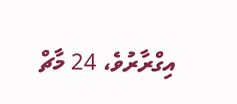އިގްރާރުވެ، 24 މާޗް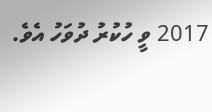2017 ވީ ހުކުރު ދުވަހު އެވެ.